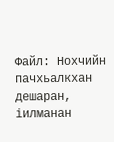Файл: Нохчийн пачхьалкхан дешаран, iилманан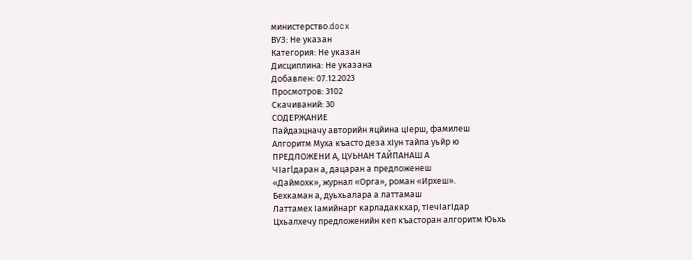министерство.docx
ВУЗ: Не указан
Категория: Не указан
Дисциплина: Не указана
Добавлен: 07.12.2023
Просмотров: 3102
Скачиваний: 30
СОДЕРЖАНИЕ
Пайдаэцначу авторийн яцйина цIерш, фамилеш
Алгоритм Муха къасто деза хIун тайпа уьйр ю
ПРЕДЛОЖЕНИ А, ЦУЬНАН ТАЙПАНАШ А
ЧIaгlдаран а, дацаран а предложенеш
«Даймохк», журнал «Орга», роман «Ирхеш».
Бехкаман а, дуьхьалара а латтамаш
Латтамех Iамийнарг карладаккхар, тIечIагIдар
Цхьалхечу предложенийн кеп къасторан алгоритм Юьхь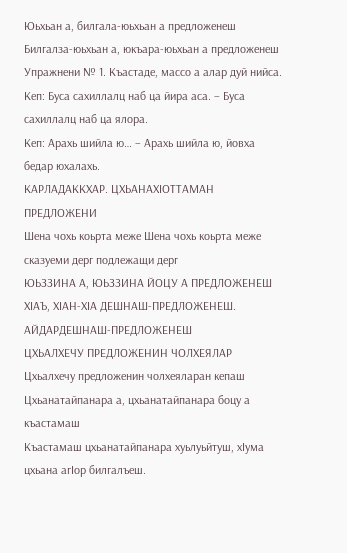Юьхьан а, билгала-юьхьан а предложенеш
Билгалза-юьхьан а, юкъара-юьхьан а предложенеш
Упражнени № 1. Къастаде, массо а алар дуй нийса.
Кеп: Буса сахиллалц наб ца йира аса. – Буса сахиллалц наб ца ялора.
Кеп: Арахь шийла ю… – Арахь шийла ю, йовха бедар юхалахь.
КАРЛАДАККХАР. ЦХЬАНАХIОТТАМАН ПРЕДЛОЖЕНИ
Шена чохь коьрта меже Шена чохь коьрта меже сказуеми дерг подлежащи дерг
ЮЬЗЗИНА А, ЮЬЗЗИНА ЙОЦУ А ПРЕДЛОЖЕНЕШ
ХIАЪ, ХIАН-ХIА ДЕШНАШ-ПРЕДЛОЖЕНЕШ. АЙДАРДЕШНАШ-ПРЕДЛОЖЕНЕШ
ЦХЬАЛХЕЧУ ПРЕДЛОЖЕНИН ЧОЛХЕЯЛАР
Цхьалхечу предложенин чолхеяларан кепаш
Цхьанатайпанара а, цхьанатайпанара боцу а къастамаш
Къастамаш цхьанатайпанара хуьлуьйтуш, хIума цхьана агIор билгалъеш.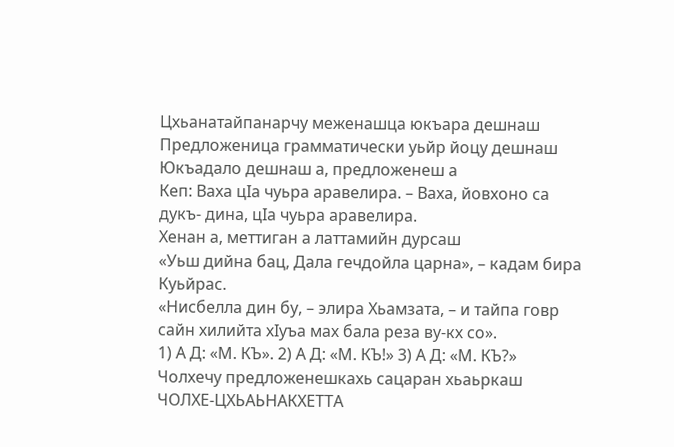Цхьанатайпанарчу меженашца юкъара дешнаш
Предложеница грамматически уьйр йоцу дешнаш
Юкъадало дешнаш а, предложенеш а
Кеп: Ваха цIа чуьра аравелира. – Ваха, йовхоно са дукъ- дина, цIа чуьра аравелира.
Хенан а, меттиган а латтамийн дурсаш
«Уьш дийна бац, Дала гечдойла царна», – кадам бира Куьйрас.
«Нисбелла дин бу, – элира Хьамзата, – и тайпа говр сайн хилийта хIуъа мах бала реза ву-кх со».
1) А Д: «М. КЪ». 2) А Д: «М. КЪ!» 3) А Д: «М. КЪ?»
Чолхечу предложенешкахь сацаран хьаьркаш
ЧОЛХЕ-ЦХЬАЬНАКХЕТТА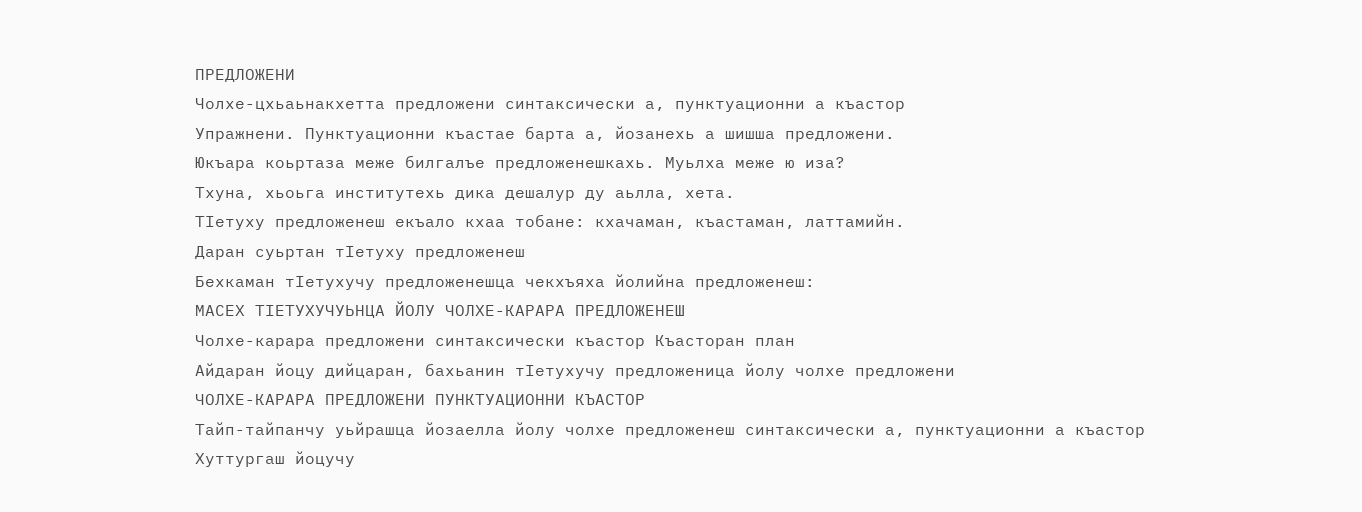ПРЕДЛОЖЕНИ
Чолхе-цхьаьнакхетта предложени синтаксически а, пунктуационни а къастор
Упражнени. Пунктуационни къастае барта а, йозанехь а шишша предложени.
Юкъара коьртаза меже билгалъе предложенешкахь. Муьлха меже ю иза?
Тхуна, хьоьга институтехь дика дешалур ду аьлла, хета.
ТIетуху предложенеш екъало кхаа тобане: кхачаман, къастаман, латтамийн.
Даран суьртан тIетуху предложенеш
Бехкаман тIетухучу предложенешца чекхъяха йолийна предложенеш:
МАСЕХ ТIЕТУХУЧУЬНЦА ЙОЛУ ЧОЛХЕ-КАРАРА ПРЕДЛОЖЕНЕШ
Чолхе-карара предложени синтаксически къастор Къасторан план
Айдаран йоцу дийцаран, бахьанин тIетухучу предложеница йолу чолхе предложени
ЧОЛХЕ-КАРАРА ПРЕДЛОЖЕНИ ПУНКТУАЦИОННИ КЪАСТОР
Тайп-тайпанчу уьйрашца йозаелла йолу чолхе предложенеш синтаксически а, пунктуационни а къастор
Хуттургаш йоцучу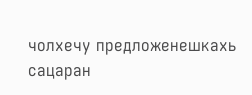чолхечу предложенешкахь сацаран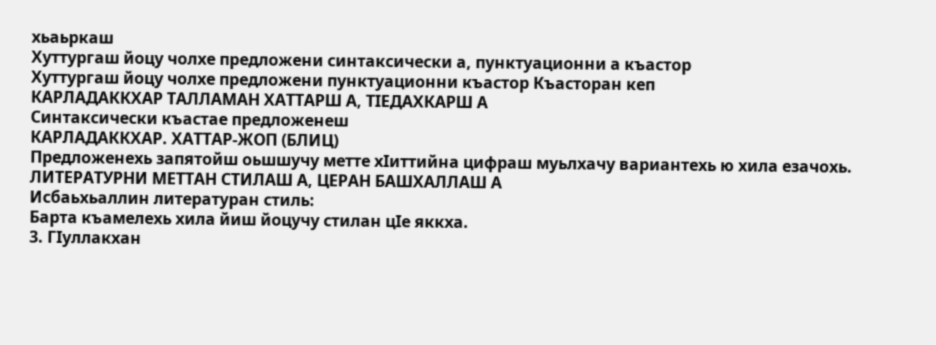хьаьркаш
Хуттургаш йоцу чолхе предложени синтаксически а, пунктуационни а къастор
Хуттургаш йоцу чолхе предложени пунктуационни къастор Къасторан кеп
КАРЛАДАККХАР ТАЛЛАМАН ХАТТАРШ А, ТIЕДАХКАРШ А
Синтаксически къастае предложенеш
КАРЛАДАККХАР. ХАТТАР-ЖОП (БЛИЦ)
Предложенехь запятойш оьшшучу метте хIиттийна цифраш муьлхачу вариантехь ю хила езачохь.
ЛИТЕРАТУРНИ МЕТТАН СТИЛАШ А, ЦЕРАН БАШХАЛЛАШ А
Исбаьхьаллин литературан стиль:
Барта къамелехь хила йиш йоцучу стилан цIе яккха.
3. ГIуллакхан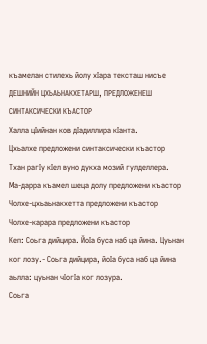къамелан стилехь йолу хIара тексташ нисъе
ДЕШНИЙН ЦХЬАЬНАКХЕТАРШ, ПРЕДЛОЖЕНЕШ СИНТАКСИЧЕСКИ КЪАСТОР
Халла цIийнан ков дIадиллира кIанта.
Цхьалхе предложени синтаксически къастор
Тхан рагIу кIел вуно дукха мозий гулделлера.
Ма-дарра къамел шеца долу предложени къастор
Чолхе-цхьаьнакхетта предложени къастор
Чолхе-карара предложени къастор
Кеп: Соьга дийцира. ЙоIа буса наб ца йина. Цуьнан ког лозу.- Соьга дийцира, йоIа буса наб ца йина аьлла: цуьнан чIогIа ког лозура.
Соьга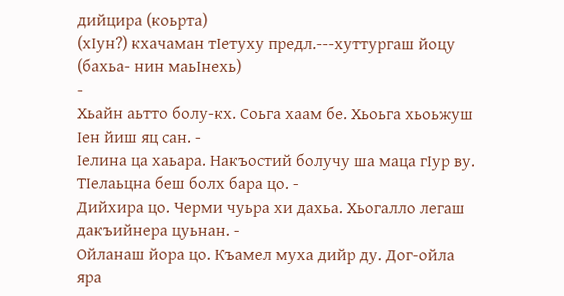дийцира (коьрта)
(хIун?) кхачаман тIетуху предл.---хуттургаш йоцу (бахьа- нин маьIнехь)
-
Хьайн аьтто болу-кх. Соьга хаам бе. Хьоьга хьоьжуш Iен йиш яц сан. -
Iелина ца хаьара. Накъостий болучу ша маца гIур ву. ТIелаьцна беш болх бара цо. -
Дийхира цо. Черми чуьра хи дахьа. Хьогалло легаш дакъийнера цуьнан. -
Ойланаш йора цо. Къамел муха дийр ду. Дог-ойла яра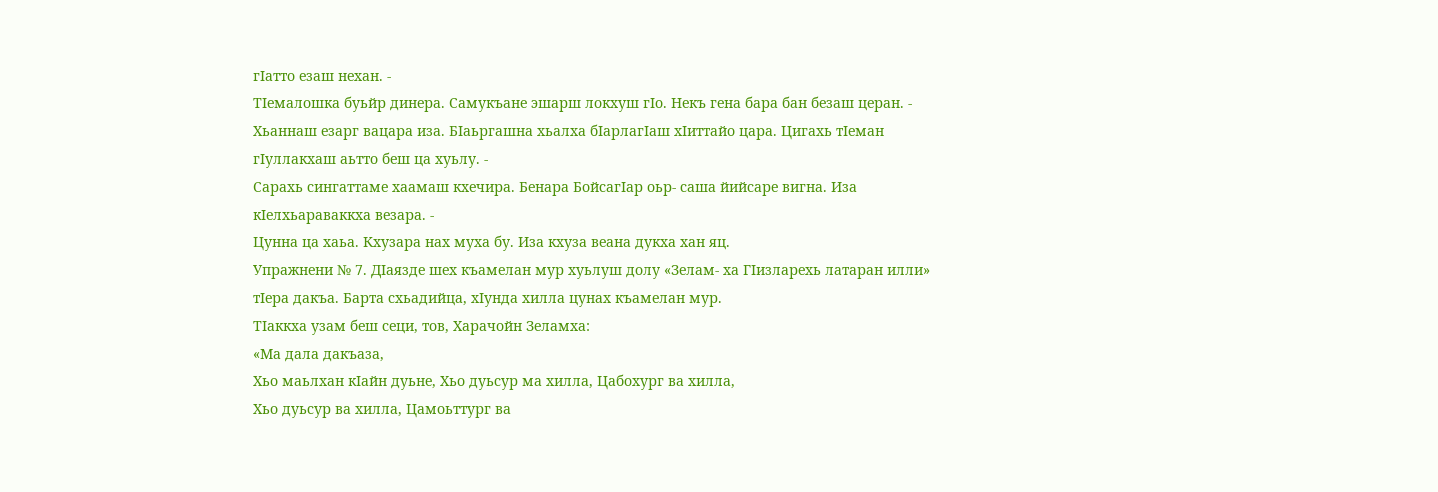гIатто езаш нехан. -
ТIемалошка буьйр динера. Самукъане эшарш локхуш гIо. Некъ гена бара бан безаш церан. -
Хьаннаш езарг вацара иза. БIаьргашна хьалха бIарлагIаш хIиттайо цара. Цигахь тIеман гIуллакхаш аьтто беш ца хуьлу. -
Сарахь сингаттаме хаамаш кхечира. Бенара БойсагIар оьр- саша йийсаре вигна. Иза кIелхьараваккха везара. -
Цунна ца хаьа. Кхузара нах муха бу. Иза кхуза веана дукха хан яц.
Упражнени № 7. ДIаязде шех къамелан мур хуьлуш долу «Зелам- ха ГIизларехь латаран илли» тIера дакъа. Барта схьадийца, хIунда хилла цунах къамелан мур.
ТIаккха узам беш сеци, тов, Харачойн Зеламха:
«Ма дала дакъаза,
Хьо маьлхан кIайн дуьне, Хьо дуьсур ма хилла, Цабохург ва хилла,
Хьо дуьсур ва хилла, Цамоьттург ва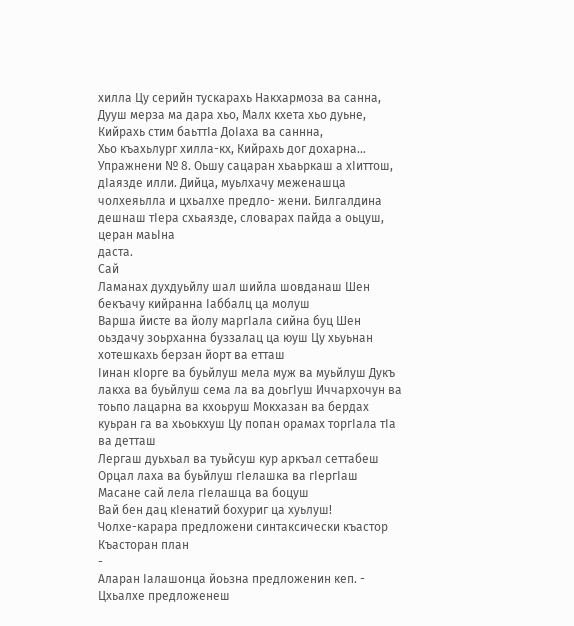хилла Цу серийн тускарахь Накхармоза ва санна,
Дууш мерза ма дара хьо, Малх кхета хьо дуьне, Кийрахь стим баьттIа ДоIаха ва саннна,
Хьо къахьлург хилла-кх, Кийрахь дог дохарна…
Упражнени № 8. Оьшу сацаран хьаьркаш а хIиттош, дIаязде илли. Дийца, муьлхачу меженашца чолхеяьлла и цхьалхе предло- жени. Билгалдина дешнаш тIера схьаязде, словарах пайда а оьцуш, церан маьIна
даста.
Сай
Ламанах духдуьйлу шал шийла шовданаш Шен бекъачу кийранна Iаббалц ца молуш
Варша йисте ва йолу маргIала сийна буц Шен оьздачу зоьрханна буззалац ца юуш Цу хьуьнан хотешкахь берзан йорт ва етташ
Iинан кIорге ва буьйлуш мела муж ва муьйлуш Дукъ лакха ва буьйлуш сема ла ва доьгIуш Иччархочун ва тоьпо лацарна ва кхоьруш Мокхазан ва бердах куьран га ва хьоькхуш Цу попан орамах торгIала тIа ва детташ
Лергаш дуьхьал ва туьйсуш кур аркъал сеттабеш Орцал лаха ва буьйлуш гIелашка ва гIергIаш Масане сай лела гIелашца ва боцуш
Вай бен дац кIенатий бохуриг ца хуьлуш!
Чолхе-карара предложени синтаксически къастор Къасторан план
-
Аларан Iалашонца йоьзна предложенин кеп. -
Цхьалхе предложенеш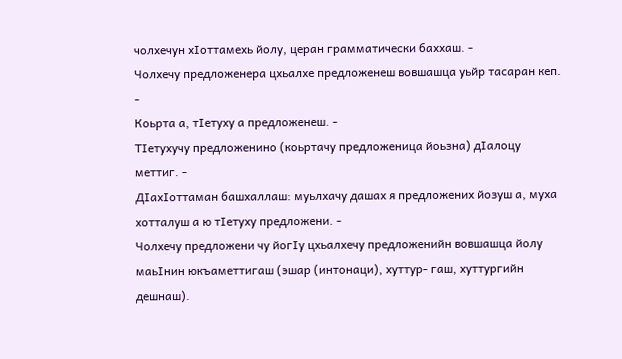чолхечун хIоттамехь йолу, церан грамматически баххаш. -
Чолхечу предложенера цхьалхе предложенеш вовшашца уьйр тасаран кеп. -
Коьрта а, тIетуху а предложенеш. -
ТIетухучу предложенино (коьртачу предложеница йоьзна) дIалоцу меттиг. -
ДIахIоттаман башхаллаш: муьлхачу дашах я предложених йозуш а, муха хотталуш а ю тIетуху предложени. -
Чолхечу предложени чу йогIу цхьалхечу предложенийн вовшашца йолу маьIнин юкъаметтигаш (эшар (интонаци), хуттур- гаш, хуттургийн дешнаш).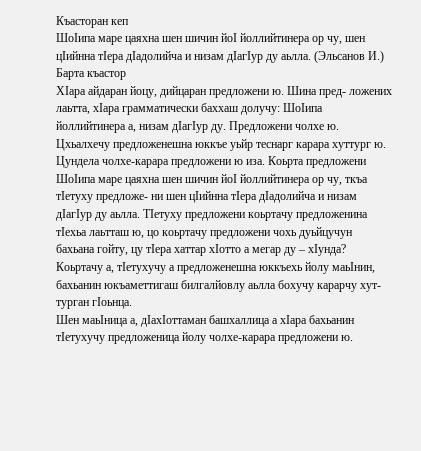Къасторан кеп
ШоIипа маре цаяхна шен шичин йоI йоллийтинера ор чу, шен цIийнна тIера дIадолийча и низам дIагIур ду аьлла. (Эльсанов И.)
Барта къастор
ХIара айдаран йоцу, дийцаран предложени ю. Шина пред- ложених лаьтта, хIара грамматически баххаш долучу: ШоIипа
йоллийтинера а, низам дIагIур ду. Предложени чолхе ю. Цхьалхечу предложенешна юккъе уьйр теснарг карара хуттург ю. Цундела чолхе-карара предложени ю иза. Коьрта предложени ШоIипа маре цаяхна шен шичин йоI йоллийтинера ор чу, ткъа тIетуху предложе- ни шен цIийнна тIера дIадолийча и низам дIагIур ду аьлла. ТIетуху предложени коьртачу предложенина тIехьа лаьтташ ю, цо коьртачу предложени чохь дуьйцучун бахьана гойту, цу тIера хаттар хIотто а мегар ду – хIунда?
Коьртачу а, тIетухучу а предложенешна юккъехь йолу маьIнин, бахьанин юкъаметтигаш билгалйовлу аьлла бохучу карарчу хут- турган гIоьнца.
Шен маьIница а, дIахIоттаман башхаллица а хIара бахьанин тIетухучу предложеница йолу чолхе-карара предложени ю.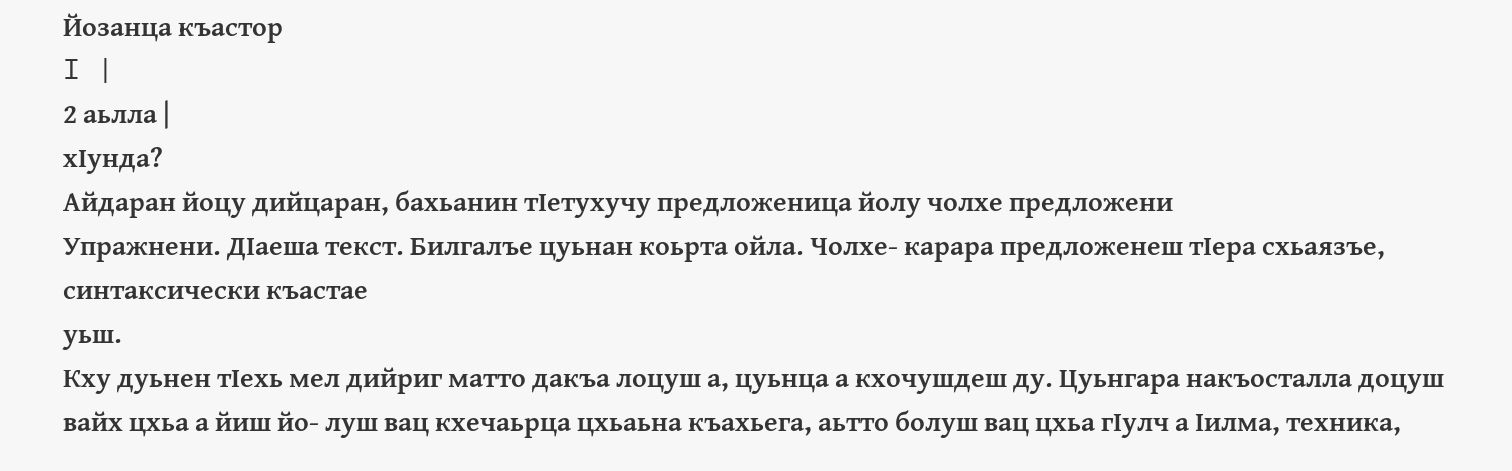Йозанца къастор
I |
2 аьлла |
хIунда?
Айдаран йоцу дийцаран, бахьанин тIетухучу предложеница йолу чолхе предложени
Упражнени. ДIаеша текст. Билгалъе цуьнан коьрта ойла. Чолхе- карара предложенеш тIера схьаязъе, синтаксически къастае
уьш.
Кху дуьнен тIехь мел дийриг матто дакъа лоцуш а, цуьнца а кхочушдеш ду. Цуьнгара накъосталла доцуш вайх цхьа а йиш йо- луш вац кхечаьрца цхьаьна къахьега, аьтто болуш вац цхьа гIулч а Iилма, техника,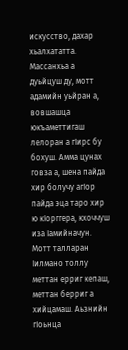искусство, дахар хьалхататта.
Массанхьа а дуьйцуш ду, мотт адамийн уьйран а, вовшашца юкъаметтигаш лелоран а гIирс бу бохуш. Амма цунах говза а, шена пайда хир болучу агIор пайда эца таро хир ю кIорггера, кхоччуш иза Iамийначун.
Мотт талларан Iилмано толлу меттан ерриг кепаш, меттан берриг а хийцамаш. Аьзнийн гIоьнца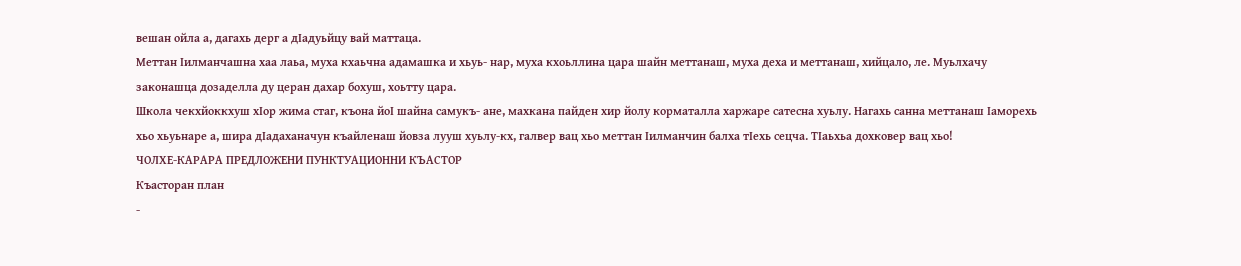вешан ойла а, дагахь дерг а дIадуьйцу вай маттаца.
Меттан Iилманчашна хаа лаьа, муха кхаьчна адамашка и хьуь- нар, муха кхоьллина цара шайн меттанаш, муха деха и меттанаш, хийцало, ле. Муьлхачу законашца дозаделла ду церан дахар бохуш, хоьтту цара.
Школа чекхйоккхуш хIор жима стаг, къона йоI шайна самукъ- ане, махкана пайден хир йолу корматалла харжаре сатесна хуьлу. Нагахь санна меттанаш Iаморехь хьо хьуьнаре а, шира дIадаханачун къайленаш йовза лууш хуьлу-кх, галвер вац хьо меттан Iилманчин балха тIехь сецча. ТIаьхьа дохковер вац хьо!
ЧОЛХЕ-КАРАРА ПРЕДЛОЖЕНИ ПУНКТУАЦИОННИ КЪАСТОР
Къасторан план
-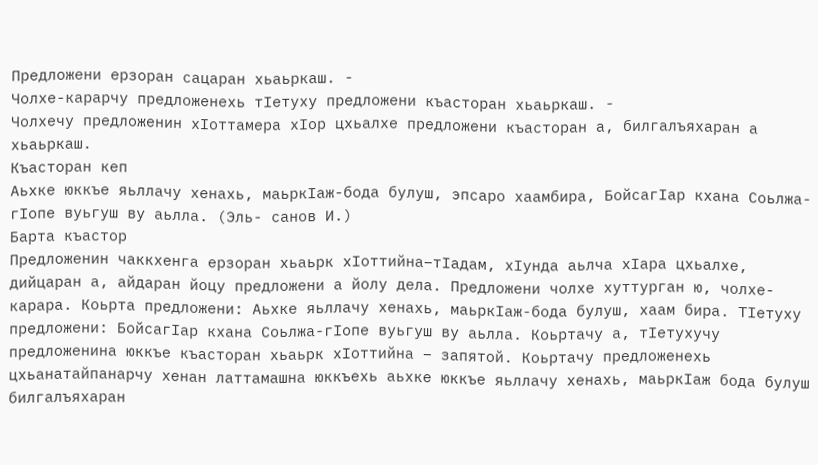Предложени ерзоран сацаран хьаьркаш. -
Чолхе-карарчу предложенехь тIетуху предложени къасторан хьаьркаш. -
Чолхечу предложенин хIоттамера хIор цхьалхе предложени къасторан а, билгалъяхаран а хьаьркаш.
Къасторан кеп
Аьхке юккъе яьллачу хенахь, маьркIаж-бода булуш, эпсаро хаамбира, БойсагIар кхана Соьлжа-гIопе вуьгуш ву аьлла. (Эль- санов И.)
Барта къастор
Предложенин чаккхенга ерзоран хьаьрк хIоттийна–тIадам, хIунда аьлча хIара цхьалхе, дийцаран а, айдаран йоцу предложени а йолу дела. Предложени чолхе хуттурган ю, чолхе-карара. Коьрта предложени: Аьхке яьллачу хенахь, маьркIаж-бода булуш, хаам бира. ТIетуху предложени: БойсагIар кхана Соьлжа-гIопе вуьгуш ву аьлла. Коьртачу а, тIетухучу предложенина юккъе къасторан хьаьрк хIоттийна – запятой. Коьртачу предложенехь цхьанатайпанарчу хенан латтамашна юккъехь аьхке юккъе яьллачу хенахь, маьркIаж бода булуш билгалъяхаран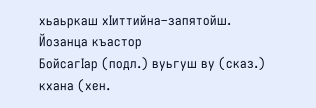хьаьркаш хIиттийна–запятойш.
Йозанца къастор
БойсагIар (подл.) вуьгуш ву (сказ.) кхана (хен.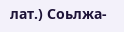лат.) Соьлжа-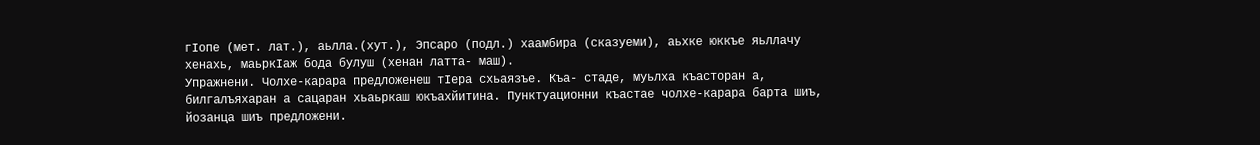гIопе (мет. лат.), аьлла.(хут.), Эпсаро (подл.) хаамбира (сказуеми), аьхке юккъе яьллачу хенахь, маьркIаж бода булуш (хенан латта- маш).
Упражнени. Чолхе-карара предложенеш тIера схьаязъе. Къа- стаде, муьлха къасторан а, билгалъяхаран а сацаран хьаьркаш юкъахйитина. Пунктуационни къастае чолхе-карара барта шиъ, йозанца шиъ предложени.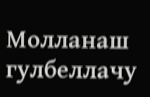Молланаш гулбеллачу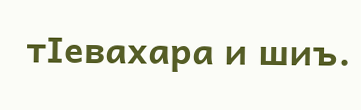тIевахара и шиъ.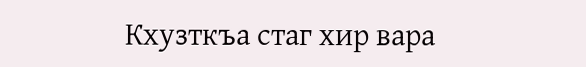Кхузткъа стаг хир вара